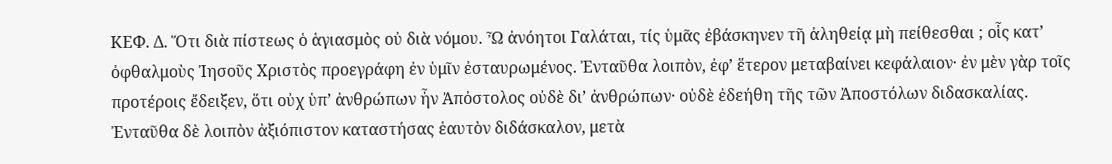ΚΕΦ. Δ. Ὅτι διὰ πίστεως ὁ ἁγιασμὸς οὐ διὰ νόμου. Ὦ ἀνόητοι Γαλάται, τίς ὑμᾶς ἐβάσκηνεν τῆ ἀληθείᾳ μὴ πείθεσθαι ; οἷς κατ’ ὀφθαλμοὺς Ἰησοῦς Χριστὸς προεγράφη ἐν ὑμῖν ἐσταυρωμένος. Ἐνταῦθα λοιπὸν, ἐφ’ ἕτερον μεταβαίνει κεφάλαιον· ἐν μὲν γὰρ τοῖς προτέροις ἔδειξεν, ὅτι οὐχ ὑπ’ ἀνθρώπων ἦν Ἀπὀστολος οὐδὲ δι’ ἀνθρώπων· οὐδὲ ἐδεήθη τῆς τῶν Ἀποστόλων διδασκαλίας. Ἐνταῦθα δὲ λοιπὸν ἀξιόπιστον καταστήσας ἑαυτὸν διδάσκαλον, μετὰ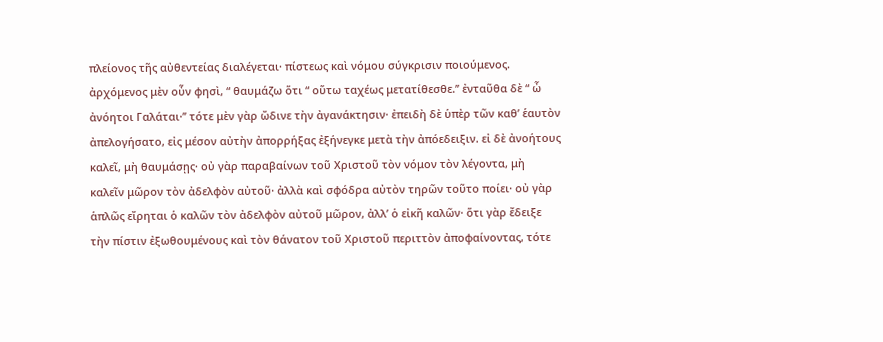πλείονος τῆς αὐθεντείας διαλέγεται· πίστεως καὶ νόμου σύγκρισιν ποιούμενος. ἀρχόμενος μὲν οὖν φησὶ, “ θαυμάζω ὅτι “ οὕτω ταχέως μετατίθεσθε.’’ ἐνταῦθα δὲ “ ὦ ἀνόητοι Γαλάται·’’ τότε μὲν γὰρ ὤδινε τὴν ἀγανάκτησιν· ἐπειδὴ δὲ ὑπὲρ τῶν καθ’ ἑαυτὸν ἀπελογήσατο, εἰς μέσον αὐτὴν ἀπορρήξας ἐξήνεγκε μετὰ τὴν ἀπόεδειξιν. εἰ δὲ ἀνοήτους καλεῖ, μὴ θαυμάσῃς· οὐ γὰρ παραβαίνων τοῦ Χριστοῦ τὸν νόμον τὸν λέγοντα, μὴ καλεῖν μῶρον τὸν ἀδελφὸν αὐτοῦ· ἀλλὰ καὶ σφόδρα αὐτὸν τηρῶν τοῦτο ποίει· οὐ γὰρ ἁπλῶς εἴρηται ὁ καλῶν τὸν ἀδελφὸν αὐτοῦ μῶρον, ἀλλ’ ὁ εἰκῆ καλῶν· ὅτι γὰρ ἔδειξε τὴν πίστιν ἐξωθουμένους καὶ τὸν θάνατον τοῦ Χριστοῦ περιττὸν ἀποφαίνοντας, τότε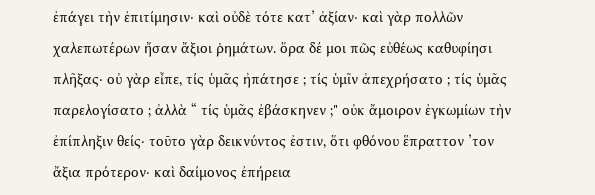ἐπάγει τὴν ἐπιτίμησιν· καὶ οὐδὲ τότε κατ’ ἀξίαν· καὶ γὰρ πολλῶν χαλεπωτέρων ἤσαν ἄξιοι ῥημάτων. ὅρα δέ μοι πῶς εὐθέως καθυφίησι πλῆξας· οὐ γὰρ εἶπε, τίς ὑμᾶς ἠπάτησε ; τίς ὑμῖν ἀπεχρήσατο ; τίς ὑμᾶς παρελογίσατο ; ἀλλὰ “ τίς ὑμᾶς ἐβάσκηνεν ;" οὐκ ἄμοιρον ἐγκωμίων τὴν ἐπίπληξιν θείς· τοῦτο γὰρ δεικνύντος ἐστιν, ὅτι φθόνου ἕπραττον ’τον ἄξια πρότερον· καὶ δαίμονος ἐπήρεια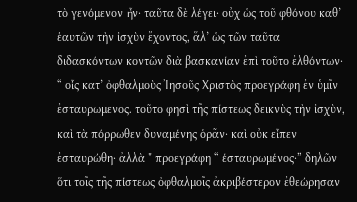τὸ γενόμενον ἦν· ταῦτα δὲ λέγει· οὐχ ὡς τοῦ φθόνου καθ’ ἑαυτῶν τὴν ἰσχὺν ἔχοντος, ἅλ’ ὡς τῶν ταῦτα διδασκόντων κοντῶν διὰ βασκανίαν ἐπὶ τοῦτο ἐλθόντων· “ οἷς κατ’ ὀφθαλμοὺς Ἰησοῦς Χριστὸς προεγράφη ἐν ὑμῖν ἐσταυρωμενος. τοῦτο φησὶ τῆς πίστεως δεικνὺς τὴν ἰσχὺν, καὶ τὰ πόρρωθεν δυναμένης ὁρᾶν· καὶ οὐκ εἶπεν ἐσταυρώθη· ἀλλὰ " προεγράφη “ έσταυρωμένος·” δηλῶν ὅτι τοῖς τῆς πίστεως ὀφθαλμοῖς ἀκριβέστερον ἐθεώρησαν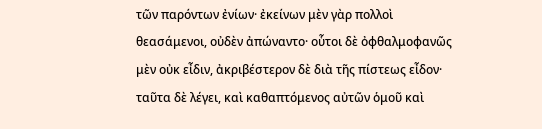τῶν παρόντων ἐνίων· ἐκείνων μὲν γὰρ πολλοὶ θεασάμενοι, οὐδὲν ἀπώναντο· οὗτοι δὲ ὀφθαλμοφανῶς μὲν οὐκ εἶδιν, ἀκριβέστερον δὲ διὰ τῆς πίστεως εἶδον· ταῦτα δὲ λέγει, καὶ καθαπτόμενος αὐτῶν ὁμοῦ καὶ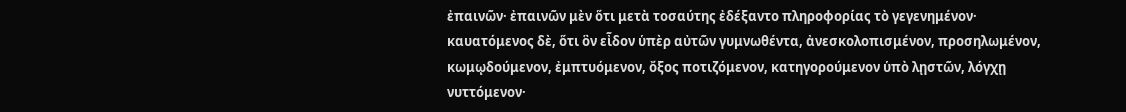ἐπαινῶν· ἐπαινῶν μὲν ὅτι μετὰ τοσαύτης ἐδέξαντο πληροφορίας τὸ γεγενημένον· καυατόμενος δὲ, ὅτι ὃν εἶδον ὑπὲρ αὐτῶν γυμνωθέντα, ἀνεσκολοπισμένον, προσηλωμένον, κωμῳδούμενον, ἐμπτυόμενον, ὄξος ποτιζόμενον, κατηγορούμενον ὑπὸ λῃστῶν, λόγχῃ νυττόμενον·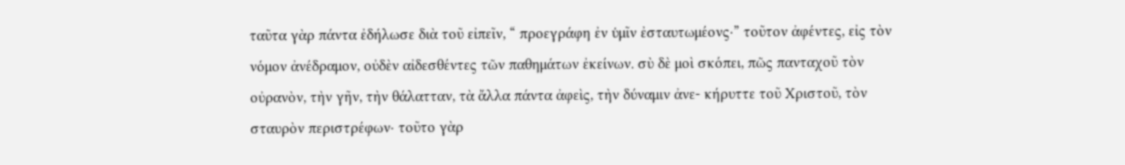ταῦτα γὰρ πάντα ἐδήλωσε διὰ τοῦ εἰπεῖν, “ προεγράφη ἐν ὑμῖν ἐσταυτωμέονς·” τοῦτον ἀφέντες, εἰς τὸν νόμον ἀνέδραμον, οὐδὲν αἰδεσθέντες τῶν παθημάτων ἐκείνων. σὺ δὲ μοὶ σκόπει, πῶς πανταχοῦ τὸν οὐρανὸν, τὴν γῆν, τὴν θάλατταν, τὰ ἄλλα πάντα ἀφεὶς, τὴν δύναμιν ἀνε- κήρυττε τοῦ Χριστοῦ, τὸν σταυρὸν περιστρέφων· τοῦτο γὰρ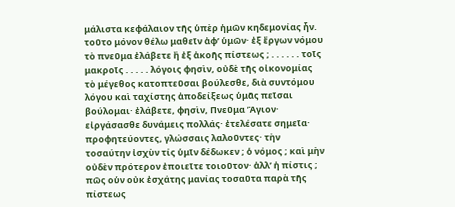μάλιστα κεφάλαιον τῆς ὑπὲρ ἡμῶν κηδεμονίας ἦν. τοῦτο μόνον θέλω μαθεῖν ἀφ’ ὑμῶν· ἐξ ἔργων νόμου τὸ πνεῦμα ἐλάβετε ἢ ἐξ ἀκοῆς πίστεως ; . . . . . . τοῖς μακροῖς . . . . . λόγοις φησὶν, οὐδὲ τῆς οἰκονομίας τὸ μέγεθος κατοπτεῦσαι βούλεσθε, διὰ συντόμου λόγου καὶ ταχίστης ἀποδείξεως ὑμᾶς πεῖσαι βούλομαι· ἐλάβετε, φησὶν, Πνεῦμα Ἅγιον· εἰργάσασθε δυνάμεις πολλάς· ἐτελέσατε σημεῖα· προφητεύοντες, γλώσσαις λαλοῦντες· τὴν τοσαύτην ἰσχὺν τίς ὑμῖν δέδωκεν ; ὁ νόμος ; καὶ μὴν οὐδὲν πρότερον ἐποιεῖτε τοιοῦτον· ἀλλ’ ἡ πίστις ; πῶς οὑν οὐκ ἐσχάτης μανίας τοσαῦτα παρὰ τῆς πίστεως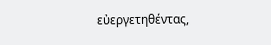εὐεργετηθέντας,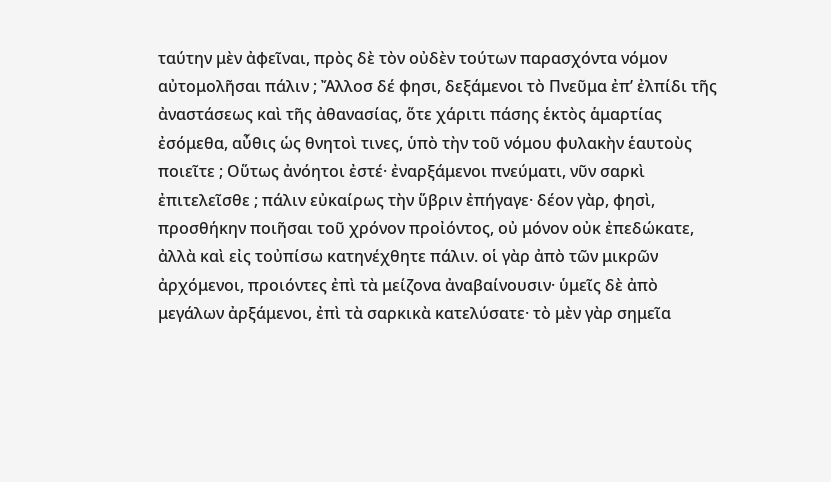ταύτην μὲν ἀφεῖναι, πρὸς δὲ τὸν οὐδὲν τούτων παρασχόντα νόμον αὐτομολῆσαι πάλιν ; Ἄλλοσ δέ φησι, δεξάμενοι τὸ Πνεῦμα ἐπ’ ἐλπίδι τῆς ἀναστάσεως καὶ τῆς ἀθανασίας, ὅτε χάριτι πάσης ἑκτὸς ἁμαρτίας ἐσόμεθα, αὖθις ὡς θνητοὶ τινες, ὑπὸ τὴν τοῦ νόμου φυλακὴν ἑαυτοὺς ποιεῖτε ; Οὕτως ἀνόητοι ἐστέ· ἐναρξάμενοι πνεύματι, νῦν σαρκὶ ἐπιτελεῖσθε ; πάλιν εὐκαίρως τὴν ὕβριν ἐπήγαγε· δέον γὰρ, φησὶ, προσθήκην ποιῆσαι τοῦ χρόνον προἰόντος, οὐ μόνον οὐκ ἐπεδώκατε, ἀλλὰ καὶ εἰς τοὐπίσω κατηνέχθητε πάλιν. οἱ γὰρ ἀπὸ τῶν μικρῶν ἀρχόμενοι, προιόντες ἐπὶ τὰ μείζονα ἀναβαίνουσιν· ὑμεῖς δὲ ἀπὸ μεγάλων ἀρξάμενοι, ἐπὶ τὰ σαρκικὰ κατελύσατε· τὸ μὲν γὰρ σημεῖα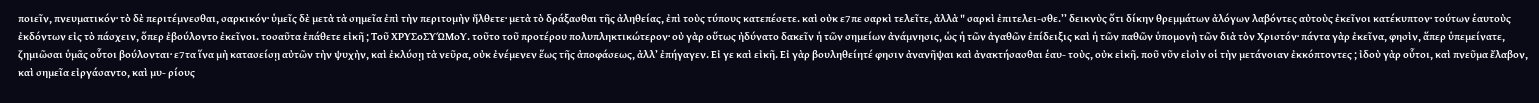ποιεῖν, πνευματικόν· τὸ δὲ περιτέμνεσθαι, σαρκικόν· ὑμεῖς δὲ μετὰ τὰ σημεῖα ἐπὶ τὴν περιτομὴν ἤλθετε· μετὰ τὸ δράξασθαι τῆς ἀληθείας, ἐπὶ τοὺς τύπους κατεπέσετε. καὶ οὐκ ε7πε σαρκὶ τελεῖτε, ἀλλὰ " σαρκὶ ἐπιτελει-σθε.’’ δεικνὺς ὅτι δίκην θρεμμάτων ἀλόγων λαβόντες αὐτοὺς ἐκεῖνοι κατέκυπτον· τούτων ἑαυτοὺς ἐκδόντων εἰς τὸ πάσχειν, ὅπερ ἐβούλοντο ἐκεῖνοι. τοσαῦτα ἐπάθετε εἰκῆ ; Toῦ ΧΡΥΣοΣΥΏMoΥ. τοῦτο τοῦ προτέρου πολυπληκτικώτερον· οὐ γὰρ οὕτως ἠδύνατο δακεῖν ἡ τῶν σημείων ἀνάμνησις, ὡς ἡ τῶν ἀγαθῶν ἐπίδειξις καὶ ἡ τῶν παθῶν ὑπομονὴ τῶν διὰ τὸν Χριστόν· πάντα γὰρ ἐκεῖνα, φησὶν, ἅπερ ὑπεμείνατε, ζημιῶσαι ὑμᾶς οὗτοι βούλονται· ε7τα ἵνα μὴ κατασείσῃ αὐτῶν τὴν ψυχὴν, καὶ ἐκλύσῃ τὰ νεῦρα, οὐκ ἐνέμενεν ἕως τῆς ἀποφάσεως, ἀλλ’ ἐπήγαγεν. Εἰ γε καὶ εἰκῆ. Εἰ γὰρ βουληθείητέ φησιν ἀνανῆψαι καὶ ἀνακτήσασθαι ἑαυ- τοὺς, οὐκ εἰκῆ. ποῦ νῦν εἰσὶν οἱ τὴν μετάνοιαν ἐκκόπτοντες ; ἰδοὺ γὰρ οὗτοι, καὶ πνεῦμα ἔλαβον, καὶ σημεῖα εἰργάσαντο, καὶ μυ- ρίους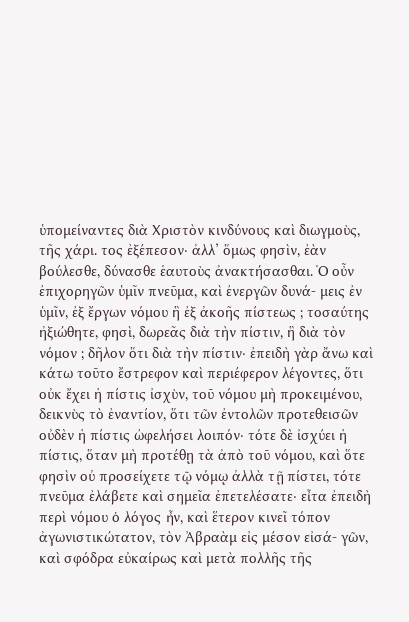ὑπομείναντες διὰ Χριστὸν κινδύνους καὶ διωγμοὺς, τῆς χάρι. τος ἐξέπεσον· ἀλλ’ ὅμως φησὶν, ἐὰν βούλεσθε, δύνασθε ἑαυτοὺς ἀνακτήσασθαι. Ὁ οὖν ἐπιχορηγῶν ὑμῖν πνεῦμα, καὶ ἐνεργῶν δυνά- μεις ἐν ὑμῖν, ἐξ ἔργων νόμου ἣ ἐξ ἀκοῆς πίστεως ; τοσαύτης ἠξιώθητε, φησὶ, δωρεᾶς διὰ τὴν πίστιν, ἣ διὰ τὸν νόμον ; δῆλον ὅτι διὰ τὴν πίστιν· ἐπειδὴ γὰρ ἄνω καὶ κάτω τοῦτο ἔστρεφον καὶ περιέφερον λέγοντες, ὅτι οὐκ ἔχει ἡ πίστις ἰσχὺν, τοῦ νόμου μὴ προκειμένου, δεικνὺς τὸ ἐναντίον, ὅτι τῶν ἐντολῶν προτεθεισῶν οὐδὲν ἡ πίστις ὠφελήσει λοιπόν· τότε δὲ ἰσχύει ἡ πίστις, ὅταν μὴ προτέθῃ τὰ ἀπὸ τοῦ νόμου, καὶ ὅτε φησὶν οὐ προσείχετε τῷ νόμῳ ἀλλὰ τῇ πίστει, τότε πνεῦμα ἐλάβετε καὶ σημεῖα ἐπετελέσατε· εἶτα ἐπειδὴ περὶ νόμου ὁ λόγος ἦν, καὶ ἕτερον κινεῖ τόπον ἀγωνιστικώτατον, τὸν Ἀβραὰμ εἰς μέσον εἰσά- γῶν, καὶ σφόδρα εὐκαίρως καὶ μετὰ πολλῆς τῆς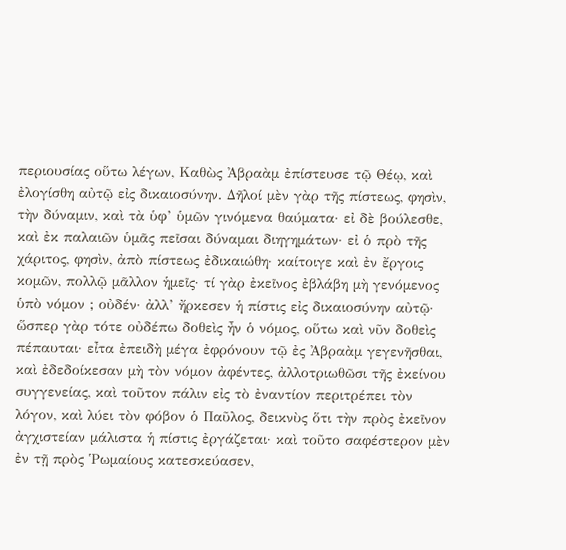περιουσίας οὕτω λέγων, Καθὼς Ἀβραὰμ ἐπίστευσε τῷ Θέῳ, καὶ ἐλογίσθη αὐτῷ εἰς δικαιοσύνην. Δῆλοί μὲν γὰρ τῆς πίστεως, φησὶν, τὴν δύναμιν, καὶ τὰ ὑφ’ ὑμῶν γινόμενα θαύματα· εἰ δὲ βούλεσθε, καὶ ἐκ παλαιῶν ὑμᾶς πεῖσαι δύναμαι διηγημάτων· εἰ ὁ πρὸ τῆς χάριτος, φησὶν, ἀπὸ πίστεως ἐδικαιώθη· καίτοιγε καὶ ἐν ἔργοις κομῶν, πολλῷ μᾶλλον ἡμεῖς· τί γὰρ ἐκεῖνος ἐβλάβη μὴ γενόμενος ὑπὸ νόμον ; οὐδέν· ἀλλ’ ἤρκεσεν ἡ πίστις εἰς δικαιοσύνην αὐτῷ· ὥσπερ γὰρ τότε οὐδέπω δοθεὶς ἦν ὁ νόμος, οὕτω καὶ νῦν δοθεὶς πέπαυται· εἶτα ἐπειδὴ μέγα ἐφρόνουν τῷ ἐς Ἀβραὰμ γεγενῆσθαι, καὶ ἐδεδοίκεσαν μὴ τὸν νόμον ἀφέντες, ἀλλοτριωθῶσι τῆς ἐκείνου συγγενείας, καὶ τοῦτον πάλιν εἰς τὸ ἐναντίον περιτρέπει τὸν λόγον, καὶ λύει τὸν φόβον ὁ Παῦλος, δεικνὺς ὅτι τὴν πρὸς ἐκεῖνον ἀγχιστείαν μάλιστα ἡ πίστις ἐργάζεται· καὶ τοῦτο σαφέστερον μὲν ἐν τῇ πρὸς Ῥωμαίους κατεσκεύασεν,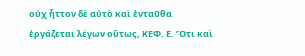οὐχ ἧττον δὲ αὐτὸ καὶ ἐνταῦθα ἐργάζεται λέγων οὕτως, ΚΕΦ. Ε. Ὅτι καὶ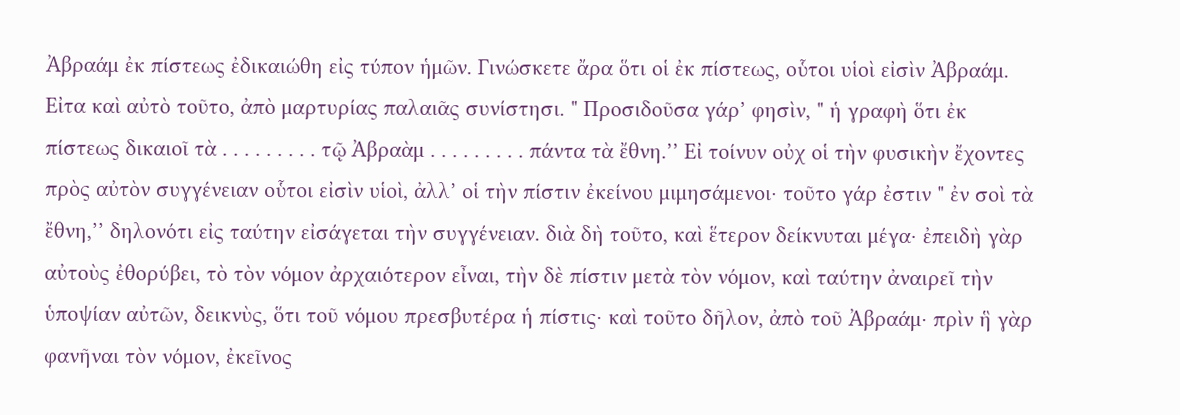Ἀβραάμ ἐκ πίστεως ἐδικαιώθη εἰς τύπον ἡμῶν. Γινώσκετε ἄρα ὅτι οἱ ἐκ πίστεως, οὗτοι υἱοὶ εἰσὶν Ἀβραάμ. Εἰτα καὶ αὐτὸ τοῦτο, ἀπὸ μαρτυρίας παλαιᾶς συνίστησι. " Προσιδοῦσα γάρ’ φησὶν, " ἡ γραφὴ ὅτι ἐκ πίστεως δικαιοῖ τὰ . . . . . . . . . τῷ Ἀβραὰμ . . . . . . . . . πάντα τὰ ἔθνη.’’ Εἰ τοίνυν οὐχ οἱ τὴν φυσικὴν ἔχοντες πρὸς αὐτὸν συγγένειαν οὗτοι εἰσὶν υἱοὶ, ἀλλ’ οἱ τὴν πίστιν ἐκείνου μιμησάμενοι· τοῦτο γάρ ἐστιν " ἐν σοὶ τὰ ἔθνη,’’ δηλονότι εἰς ταύτην εἰσάγεται τὴν συγγένειαν. διὰ δὴ τοῦτο, καὶ ἕτερον δείκνυται μέγα· ἐπειδὴ γὰρ αὐτοὺς ἐθορύβει, τὸ τὸν νόμον ἀρχαιότερον εἶναι, τὴν δὲ πίστιν μετὰ τὸν νόμον, καὶ ταύτην ἀναιρεῖ τὴν ὑποψίαν αὐτῶν, δεικνὺς, ὅτι τοῦ νόμου πρεσβυτέρα ἡ πίστις· καὶ τοῦτο δῆλον, ἀπὸ τοῦ Ἀβραάμ· πρὶν ἣ γὰρ φανῆναι τὸν νόμον, ἐκεῖνος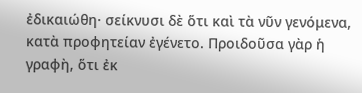ἐδικαιώθη· σείκνυσι δὲ ὅτι καὶ τὰ νῦν γενόμενα, κατὰ προφητείαν ἐγένετο. Προιδοῦσα γὰρ ἡ γραφὴ, ὅτι ἐκ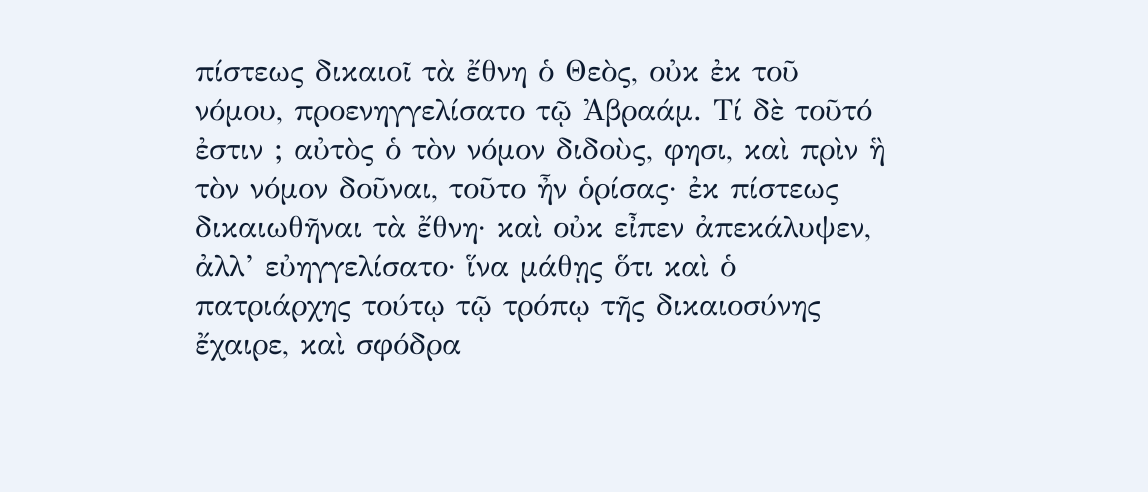πίστεως δικαιοῖ τὰ ἔθνη ὁ Θεὸς, οὐκ ἐκ τοῦ νόμου, προενηγγελίσατο τῷ Ἀβραάμ. Τί δὲ τοῦτό ἐστιν ; αὐτὸς ὁ τὸν νόμον διδοὺς, φησι, καὶ πρὶν ἣ τὸν νόμον δοῦναι, τοῦτο ἦν ὁρίσας· ἐκ πίστεως δικαιωθῆναι τὰ ἔθνη· καὶ οὐκ εἶπεν ἀπεκάλυψεν, ἀλλ’ εὐηγγελίσατο· ἵνα μάθῃς ὅτι καὶ ὁ πατριάρχης τούτῳ τῷ τρόπῳ τῆς δικαιοσύνης ἔχαιρε, καὶ σφόδρα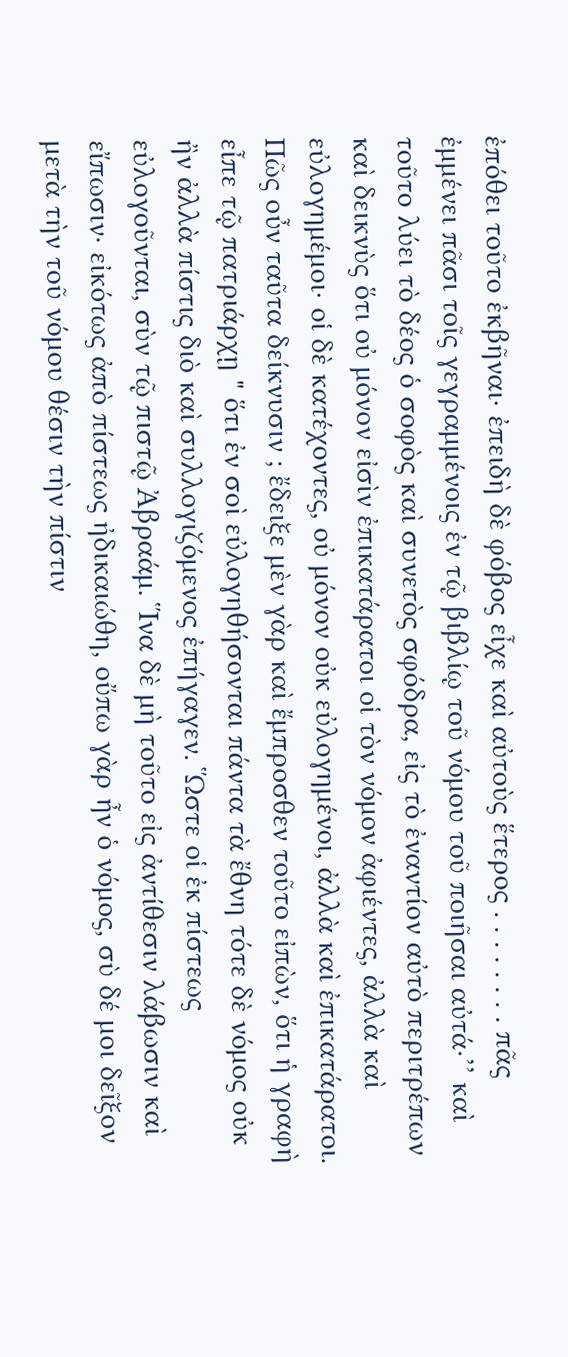ἐπόθει τοῦτο ἐκβῆναι· ἐπειδὴ δὲ φόβος εἶχε καὶ αὐτοὺς ἕτερος . . . . . . . . πᾶς ἐμμένει πᾶσι τοῖς γεγραμμένοις ἐν τῷ βιβλίῳ τοῦ νόμου τοῦ ποιῆσαι αὐτά·’’ καὶ τοῦτο λύει τὸ δέος ὁ σοφὸς καὶ συνετὸς σφόδρα, εἰς τὸ ἐναντίον αὐτὸ περιτρέπων καὶ δεικνὺς ὅτι οὐ μόνον εἰσὶν ἐπικατάρατοι οἱ τὸν νόμον ἀφιέντες, ἀλλὰ καὶ εὐλογημέμοι· οἱ δὲ κατέχοντες, οὐ μόνον οὐκ εὐλογημένοι, ἀλλὰ καὶ ἐπικατάρατοι. Πῶς οὖν ταῦτα δείκνυσιν ; ἔδειξε μὲν γὰρ καὶ ἔμπροσθεν τοῦτο εἰπὼν, ὅτι ἡ γραφὴ εἶπε τῷ πατριάρχῃ " ὅτι ἐν σοὶ εὐλογηθήσονται πάντα τὰ ἔθνη τότε δὲ νόμος οὐκ ἢν ἀλλὰ πίστις διὸ καὶ συλλογιζόμενος ἐπήγαγεν. Ὥστε οἱ ἐκ πίστεως εὐλογοῦνται, σὺν τῷ πιστῷ Ἀβραάμ. Ἵνα δὲ μὴ τοῦτο εἰς ἀντίθεσιν λάβωσιν καὶ εἴπωσιν· εἰκότως ἀπὸ πίστεως ἠδικαιώθη, οὔπω γὰρ ἦν ὁ νόμος, σὺ δέ μοι δεῖξον μετὰ τὴν τοῦ νόμου θέσιν τὴν πίστιν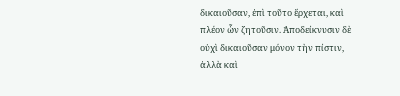δικαιοῦσαν, ἐπὶ τοῦτο ἕρχεται, καὶ πλέον ὧν ζητοῦσιν. Ἁποδείκνυσιν δὲ οὐχὶ δικαιοῦσαν μόνον τὴν πίστιν, ἀλλὰ καὶ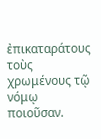ἐπικαταράτους τοὺς χρωμένους τῷ νόμῳ ποιοῦσαν.